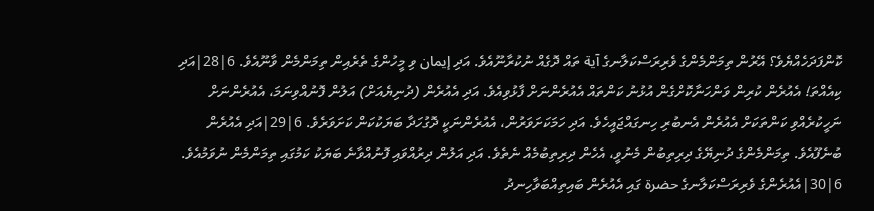ކޮންފަދަހެއްޔެވެ؟ އޭރުން ތިމަންމެންގެ ވެރިރަސްކަލާނގެ آية ތައް ދޮގެއް ނުކުރާނޫއެވެ. އަދި إيمان ވި މީހުންގެ ތެރެއިން ތިމަންމެން ވާނޫއެވެ. 6|28|އަދި ކިއެއްތަ! އެއުރެން ކުރިން ވަންހަނާކޮށްގެން އުޅުނު ކަންތައް އެއުރެންނަށް ފާޅުވިއެވެ. އަދި އެއުރެން (ދުނިޔެއަށް) އަލުން ފޮނުއްވިނަމަ، އެއުރެންނަށް ނަހީކުރެއްވި ކަންތަކަށް އެއުރެން އެނބުރި ހިނގައްޖައީހެވެ. އަދި ހަމަކަށަވަރުން، އެއުރެންނަކީ ދޮގުހަދާ ބަޔަކުކަން ކަށަވަރެވެ. 6|29|އަދި އެއުރެން ބުނެފޫއެވެ. ތިމަންމެންގެ ދުނިޔޭގެ ދިރިތިބުން މެނުވީ، އެހެން ދިރިތިބުމެއް ނެތެވެ. އަދި އަލުން ދިރުއްވައި ފޮނުއްވާނެ ބަޔަކު ކަމުގައި ތިމަންމެން ނުވަމުއެވެ. 6|30|އެއުރެންގެ ވެރިރަސްކަލާނގެ حضرة ގައި އެއުރެން ބައިތިއްބަވާހިނދު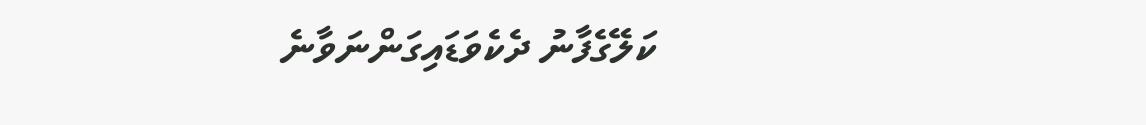ކަލޭގެފާނު ދެކެވަޑައިގަންނަވާނެ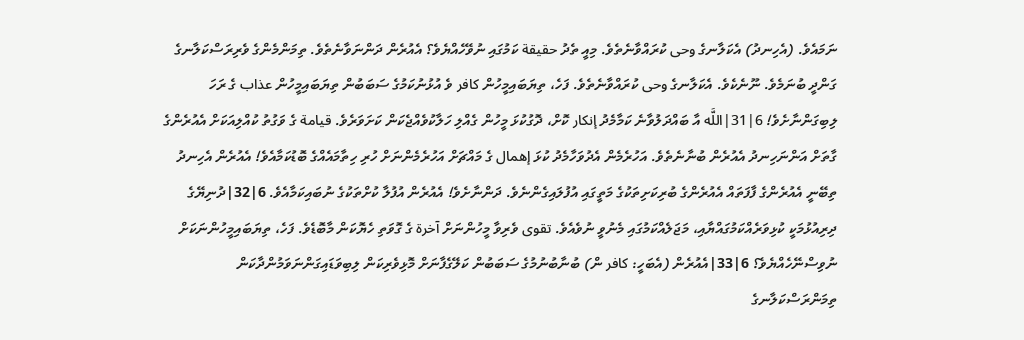ނަމައެވެ. (އެހިނދު) އެކަލާނގެ وحى ކުރައްވާނެތެވެ. މިއީ ތެދު حقيقة ކަމުގައި ނުވޭހެއްޔެވެ؟ އެއުރެން ދަންނަވާނެތެވެ. ތިމަންމެންގެ ވެރިރަސްކަލާނގެ ގަންދީ ބުނަމެވެ. ނޫނެކެވެ. އެކަލާނގެ وحى ކުރައްވާނެތެވެ. ފަހެ، ތިޔަބައިމީހުން كافر ވެ އުޅުނުކަމުގެ ސަބަބުން ތިޔަބައިމީހުން عذاب ގެ ރަހަ ލިބިގަންނާށެވެ! 6|31|اللَّه އާ ބައްދަލުވާނެ ކަމާމެދު إنكار ކޮށް، ދޮގުކުޅަ މީހުން ގެއްލި ހަލާކުވެއްޖެކަން ކަށަވަރެވެ. قيامة ގެ ވަގުތު ކުއްލިއަކަށް އެއުރެންގެ ގާތަށް އަންނަހިނދު އެއުރެން ބުނާނެތެވެ. އަހުރެމެން އެދުވަހާމެދު ކުޅަ إهمال ގެ މައްޗަށް އަހުރެމެންނަށް ހުރި ހިތާމައެއްގެ ބޮޑުކަމާއެވެ! އެއުރެން އެހިނދު ތިބޭނީ އެއުރެންގެ ފާފަތައް އެއުރެންގެ ބުރިކަށިތަކުގެ މަތީގައި އުފުލައިގެންނެވެ. ދަންނާށެވެ! އެއުރެން އުފުލާ ކުށްތަކުގެ ނުބައިކަމާއެވެ. 6|32|ދުނިޔޭގެ ދިރިއުޅުމަކީ ކުޅިވަރެއްކަމުގައްޔާއި، މަޖަލެއްކަމުގައި މެނުވީ ނުވެއެވެ. تقوى ވެރިވާ މީހުންނަށް آخرة ގެ ގޮވަތި ހެޔޮކަން މާބޮޑެވެ. ފަހެ، ތިޔަބައިމީހުންނަކަށް ނުވިސްނޭހެއްޔެވެ؟ 6|33|އެއުރެން (އެބަހީ: كافر ން) ބުނާބުނުމުގެ ސަބަބުން ކަލޭގެފާނަށް މޮޅިވެރިކަން ލިބިވަޑައިގަންނަވަމުންދާކަން ތިމަންރަސްކަލާނގެ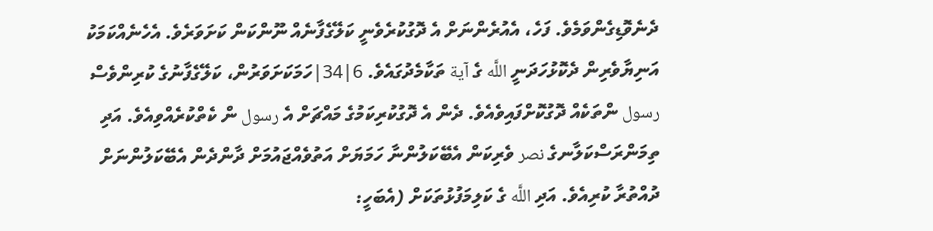ދެނެވޮޑިގެންވަމެވެ. ފަހެ، އެއުރެންނަށް އެ ދޮގުކުރެވެނީ ކަލޭގެފާނެއް ނޫންކަން ކަށަވަރެވެ. އެހެނެއްކަމަކު އަނިޔާވެރިން ދެކޮޅުހަދަނީ اللَّه ގެ آية ތަކާމެދުގައެވެ. 6|34|ހަމަކަށަވަރުން، ކަލޭގެފާނުގެ ކުރިންވެސް رسول ންތަކެއް ދޮގުކޮށްފައިވެއެވެ. ދެން އެ ދޮގުކުރިކަމުގެ މައްޗަށް އެ رسول ން ކެތްކުރެއްވިއެވެ. އަދި ތިމަންރަސްކަލާނގެ نصر ވެރިކަން އެބޭކަލުންނާ ހަމަޔަށް އަތުވެއްޖައުމަށް ދާންދެން އެބޭކަލުންނަށް ދުއްތުރާ ކުރިއެވެ. އަދި اللَّه ގެ ކަލިމަފުޅުތަކަށް (އެބަހީ: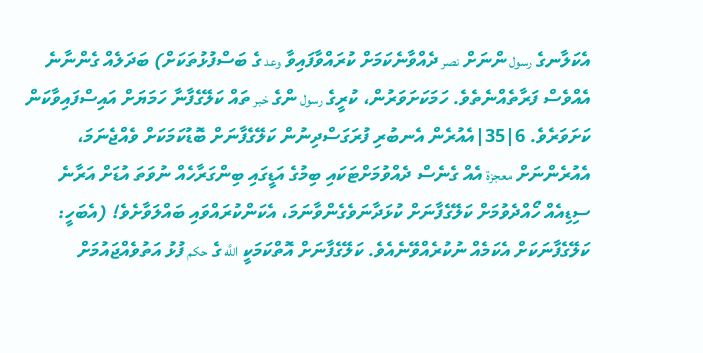އެކަލާނގެ رسول ންނަށް نصر ދެއްވާނެކަމަށް ކުރައްވާފައިވާ وعد ގެ ބަސްފުޅުތަކަށް) ބަދަލެއް ގެންނާނެ އެއްވެސް ފަރާތެއްނެތެވެ. ހަމަކަށަވަރުން، ކުރީގެ رسول ންގެ خبر ތައް ކަލޭގެފާނާ ހަމަޔަށް އައިސްފައިވާކަން ކަށަވަރެވެ. 6|35|އެއުރެން އެނބުރި ފުރަގަސްދިނުން ކަލޭގެފާނަށް ބޮޑުކަމަކަށް ވެއްޖެނަމަ، އެއުރެންނަށް معجزة އެއް ގެނެސް ދެއްވުމަށްޓަކައި ބިމުގެ އަޑީގައި ބިންގަރާހެއް ނުވަތަ އުޑަށް އަރާނެ ސިޑިއެއް ހޯއްދެވުމަށް ކަލޭގެފާނަށް ކުޅަދާނަވެގެންވާނަމަ، އެކަންކުރައްވައި ބައްލަވާށެވެ! (އެބަހީ: ކަލޭގެފާނަކަށް އެކަމެއް ނުކުރެއްވޭނެއެވެ. ކަލޭގެފާނަށް އޮތްކަމަކީ اللَّه ގެ حكم ފުޅު އަތުވެއްޖައުމަށް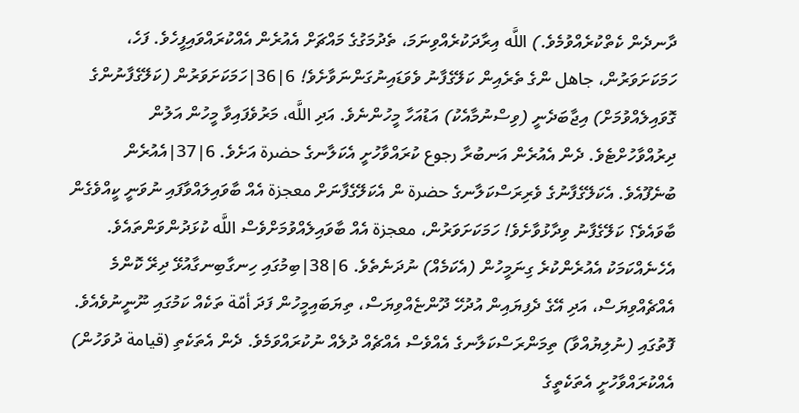ދާނދެން ކެތްކުރެއްވުމެވެ.) اللَّه އިރާދަކުރެއްވިނަމަ، ތެދުމަގުގެ މައްޗަށް އެއުރެން އެއްކުރައްވައިފީހެވެ. ފަހެ، ހަމަކަށަވަރުން، جاهل ންގެ ތެރެއިން ކަލޭގެފާނު ވެވަޑައިނުގަންނަވާށެވެ! 6|36|ހަމަކަށަވަރުން (ކަލޭގެފާނުންގެ ގޮވައިލެއްވުމަށް) އިޖާބަދެނީ (ވިސްނުމާއެކު) އަޑުއަހާ މީހުންނެވެ. އަދި اللَّه، މަރުވެފައިވާ މީހުން އަލުން ދިރުއްވާހުށްޓެވެ. ދެން އެއުރެން އަނބުރާ رجوع ކުރައްވާހުށީ އެކަލާނގެ حضرة އަށެވެ. 6|37|އެއުރެން ބުނެފޫއެވެ. އެކަލޭގެފާނުގެ ވެރިރަސްކަލާނގެ حضرة ން އެކަލޭގެފާނަށް معجزة އެއް ބާވައިލައްވާފައި ނުވަނީ ކީއްވެގެން ބާވައެވެ؟ ކަލޭގެފާނު ވިދާޅުވާށެވެ! ހަމަކަށަވަރުން، معجزة އެއް ބާވައިލެއްވުމަށްވެސް اللَّه ކުޅަދުންވަންތައެވެ. އެހެނެއްކަމަކު އެއުރެންކުރެ ގިނަމީހުން (އެކަމެއް) ނުދަނެތެވެ. 6|38|ބިމުގައި ހިނގާބިނގާއުޅޭ ދިރޭ ކޮންމެ އެއްޗެއްވިޔަސް، އަދި އޭގެ ދެފިޔައިން އުދުހޭ ދޫންޏެއްވިޔަސް، ތިޔަބައިމީހުން ފަދަ أمّة ތަކެއް ކަމުގައި ނޫނީނުވެއެވެ. ފޮތުގައި (ނުލިޔުއްވާ) ތިމަންރަސްކަލާނގެ އެއްވެސް އެއްޗެއް ދުލެއް ނުކުރައްވަމެވެ. ދެން އެތަކެތި (قيامة ދުވަހުން) އެއްކުރައްވާހުށީ އެތަކެތީގެ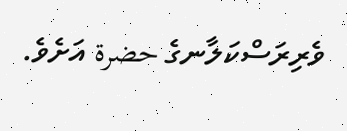ވެރިރަސްކަލާނގެ حضرة އަށެވެ.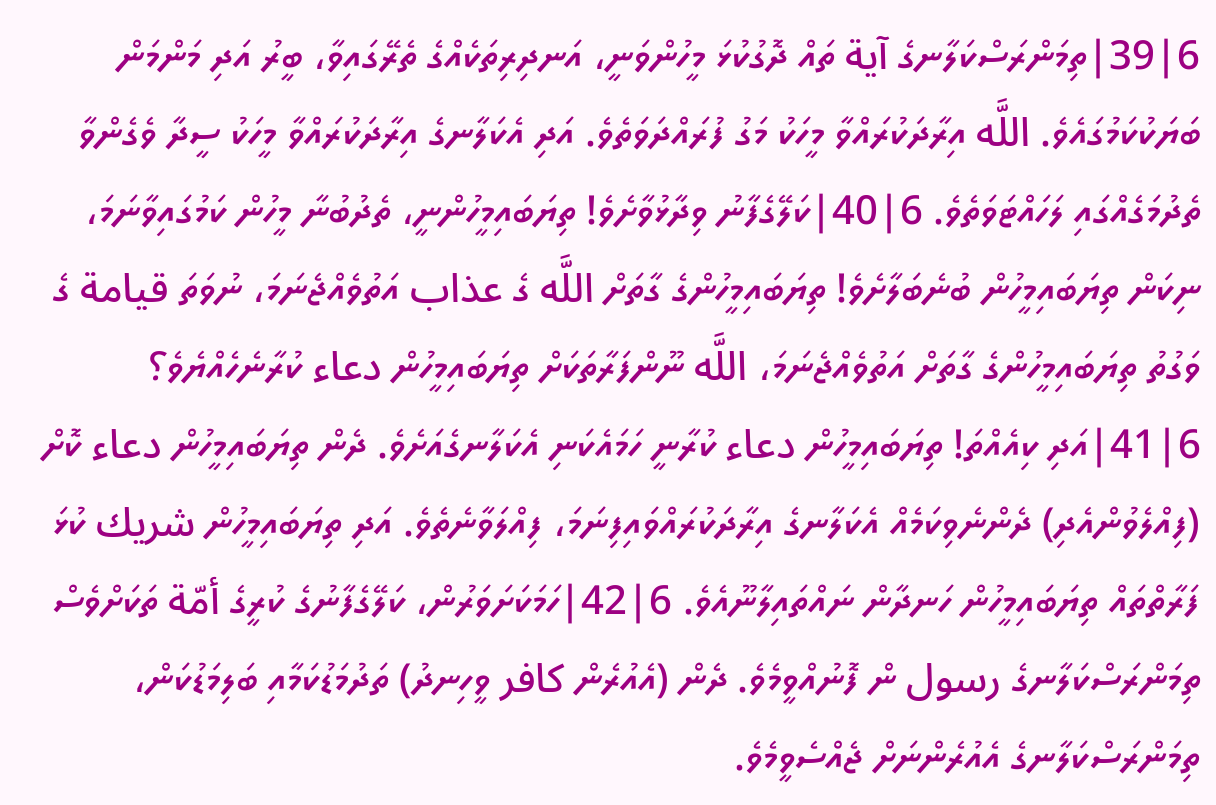6|39|ތިމަންރަސްކަލާނގެ آية ތައް ދޮގުކުޅަ މީހުންވަނީ، އަނދިރިތަކެއްގެ ތެރޭގައިވާ، ބީރު އަދި މަންމަން ބަޔަކުކަމުގައެވެ. اللَّه އިރާދަކުރައްވާ މީހަކު މަގު ފުރައްދަވަތެވެ. އަދި އެކަލާނގެ އިރާދަކުރައްވާ މީހަކު ސީދާ ވެގެންވާ ތެދުމަގެއްގައި ލަހައްޓަވަތެވެ. 6|40|ކަލޭގެފާނު ވިދާޅުވާށެވެ! ތިޔަބައިމީހުންނީ، ތެދުބުނާ މީހުން ކަމުގައިވާނަމަ، ނިކަން ތިޔަބައިމީހުން ބުނެބަލާށެވެ! ތިޔަބައިމީހުންގެ ގާތަށް اللَّه ގެ عذاب އަތުވެއްޖެނަމަ، ނުވަތަ قيامة ގެ ވަގުތު ތިޔަބައިމީހުންގެ ގާތަށް އަތުވެއްޖެނަމަ، اللَّه ނޫންފަރާތަކަށް ތިޔަބައިމީހުން دعاء ކުރާނެހެއްޔެވެ؟ 6|41|އަދި ކިއެއްތަ! ތިޔަބައިމީހުން دعاء ކުރާނީ ހަމައެކަނި އެކަލާނގެއަށެވެ. ދެން ތިޔަބައިމީހުން دعاء ކޮށް (ފިއްލެވުންއެދި) ދެންނެވިކަމެއް އެކަލާނގެ އިރާދަކުރައްވައިފިނަމަ، ފިއްލަވާނެތެވެ. އަދި ތިޔަބައިމީހުން شريك ކުޅަ ފަރާތްތައް ތިޔަބައިމީހުން ހަނދާން ނައްތައިލާނޫއެވެ. 6|42|ހަމަކަށަވަރުން، ކަލޭގެފާނުގެ ކުރީގެ أمّة ތަކަށްވެސް ތިމަންރަސްކަލާނގެ رسول ން ފޮނުއްވީމެވެ. ދެން (އެއުރެން كافر ވީހިނދު) ތަދުމަޑުކަމާއި ބަލިމަޑުކަން، ތިމަންރަސްކަލާނގެ އެއުރެންނަށް ޖެއްސެވީމެވެ.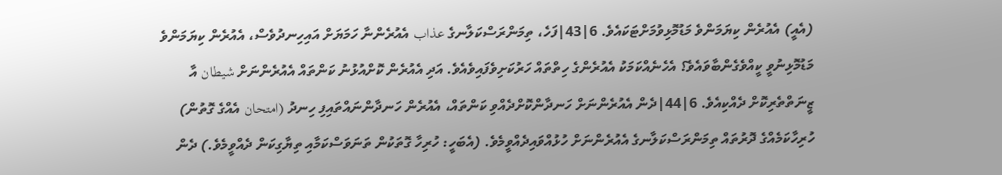(އެއީ) އެއުރެން ކިޔަމަންވެ މަޑުމޮޅިވުމަށްޓަކައެވެ. 6|43|ފަހެ، ތިމަންރަސްކަލާނގެ عذاب އެއުރެންނާ ހަމަޔަށް އައިހިނދުވެސް، އެއުރެން ކިޔަމަންވެ މަޑުމޮޅިނުވީ ކީއްވެގެންބާވައެވެ؟ އެހެނެއްކަމަކު އެއުރެންގެ ހިތްތައް ހަރުކަށިވެފައިވެއެވެ. އަދި އެއުރެން ކޮށްއުޅުނު ކަންތައް އެއުރެންނަށް شيطان އާ ޒީނަތްތެރިކޮށް ދެއްކިއެވެ. 6|44|ދެން އެއުރެންނަށް ހަނދާންކޮށްދެއްވި ކަންތައް، އެއުރެން ހަނދާންނައްތައިފި ހިނދު (امتحان އެއްގެ ގޮތުން) ހުރިހާކަމެއްގެ ދޮރުތައް ތިމަންރަސްކަލާނގެ އެއުރެންނަށް ހުޅުއްވައިދެއްވީމެވެ. (އެބަހީ: ހުރިހާ ގޮތަކުން ތަނަވަސްކަމާއި ތިޔާގިކަން ދެއްވީމެވެ.) ދެން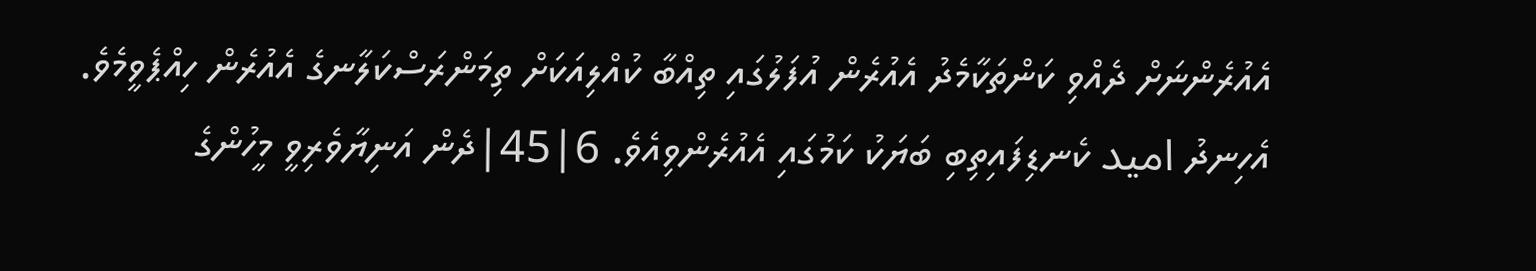އެއުރެންނަށް ދެއްވި ކަންތަކާމެދު އެއުރެން އުފަލުގައި ތިއްބާ ކުއްލިއަކަށް ތިމަންރަސްކަލާނގެ އެއުރެން ހިއްޕެވީމެވެ. އެހިނދު اميد ކެނޑިފައިތިބި ބަޔަކު ކަމުގައި އެއުރެންވިއެވެ. 6|45|ދެން އަނިޔާވެރިވީ މީހުންގެ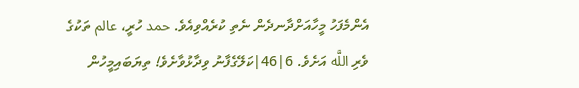އެންމެފަހު މީހާއަށްދާނދެން ނެތި ކުރެއްވިއެވެ. حمد ހުރީ، عالم ތަކުގެ ވެރި اللَّه އަށެވެ. 6|46|ކަލޭގެފާނު ވިދާޅުވާށެވެ! ތިޔަބައިމީހުން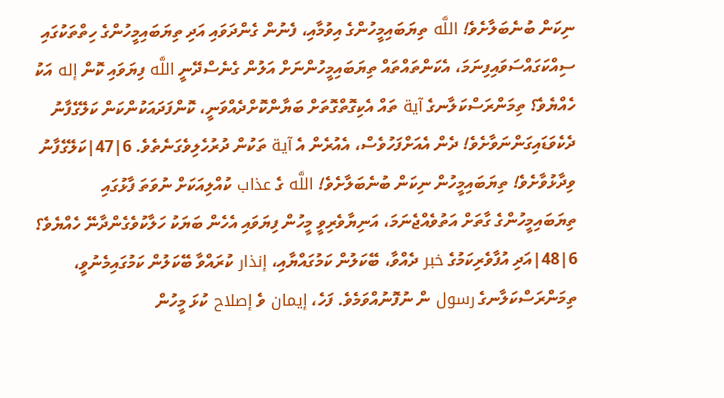ނިކަން ބުނެބަލާށެވެ! اللَّه ތިޔަބައިމީހުންގެ އިވުމާއި، ފެނުން ގެންދަވައި އަދި ތިޔަބައިމީހުންގެ ހިތްތަކުގައި ސިއްކަގައްސަވައިފިނަމަ، އެކަންތައްތައް ތިޔަބައިމީހުންނަށް އަލުން ގެނެސްދޭނީ اللَّه ފިޔަވައި ކޮން إله އަކު ހެއްޔެވެ؟ ތިމަންރަސްކަލާނގެ آية ތައް އެކިގޮތްގޮތަށް ބަޔާންކޮށްދެއްވަނީ، ކޮންފަދައަކުންކަން ކަލޭގެފާނު ދެކެވަޑައިގަންނަވާށެވެ! ދެން އެއަށްފަހުވެސް، އެއުރެން އެ آية ތަކުން ދުރުހެލިވެގަނެތެވެ. 6|47|ކަލޭގެފާނު ވިދާޅުވާށެވެ! ތިޔަބައިމީހުން ނިކަން ބުނެބަލާށެވެ! اللَّه ގެ عذاب ކުއްލިއަކަށް ނުވަތަ ފާޅުގައި ތިޔަބައިމީހުންގެ ގާތަށް އަތުވެއްޖެނަމަ، އަނިޔާވެރިވީ މީހުން ފިޔަވައި އެހެން ބަޔަކު ހަލާކުވެގެންދާނޭ ހެއްޔެވެ؟ 6|48|އަދި އުފާވެރިކަމުގެ خبر ދެއްވާ، ބޭކަލުން ކަމުގައްޔާއި، إنذار ކުރައްވާ ބޭކަލުން ކަމުގައިމެނުވީ، ތިމަންރަސްކަލާނގެ رسول ން ނުފޮނުއްވަމެވެ. ފަހެ، إيمان ވެ إصلاح ކުޅަ މީހުން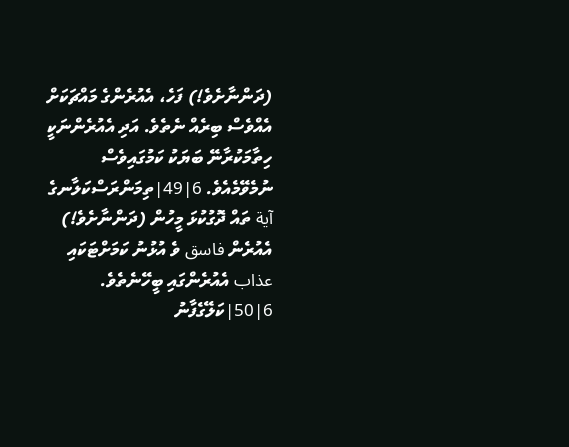(ދަންނާށެވެ!) ފަހެ، އެއުރެންގެ މައްޗަކަށް އެއްވެސް ބިރެއް ނެތެވެ. އަދި އެއުރެންނަކީ ހިތާމަކުރާނޭ ބަޔަކު ކަމުގައިވެސް ނުމެވޭމެއެވެ. 6|49|ތިމަންރަސްކަލާނގެ آية ތައް ދޮގުކުޅަ މީހުން (ދަންނާށެވެ!) އެއުރެން فاسق ވެ އުޅުނު ކަމަށްޓަކައި عذاب އެއުރެންގައި ބީހޭނެތެވެ. 6|50|ކަލޭގެފާނު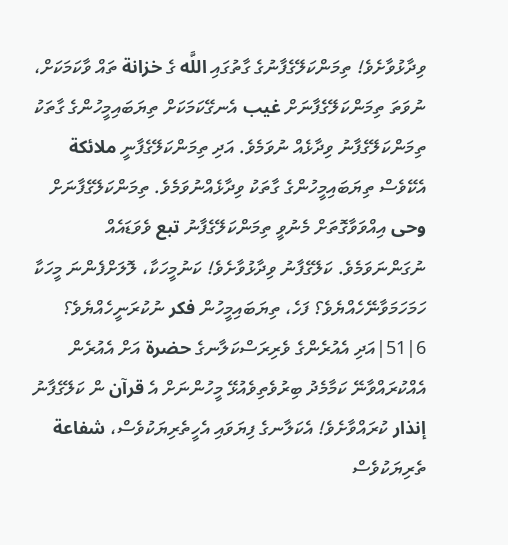ވިދާޅުވާށެވެ! ތިމަންކަލޭގެފާނުގެ ގާތުގައި اللَّه ގެ خزانة ތައް ވާކަމަކަށް، ނުވަތަ ތިމަންކަލޭގެފާނަށް غيب އެނގޭކަމަކަށް ތިޔަބައިމީހުންގެ ގާތަކު ތިމަންކަލޭގެފާނު ވިދާޅެއް ނުވަމެވެ. އަދި ތިމަންކަލޭގެފާނީ ملائكة އެކޭވެސް ތިޔަބައިމީހުންގެ ގާތަކު ވިދާޅެއްނުވަމެވެ. ތިމަންކަލޭގެފާނަށް وحى އިއްވަވާގޮތަށް މެނުވީ ތިމަންކަލޭގެފާނު تبع ވެވަޑައެއް ނުގަންނަވަމެވެ. ކަލޭގެފާނު ވިދާޅުވާށެވެ! ކަނުމީހަކާ، ލޮލަށްފެންނަ މީހަކާ ހަމަހަމަވާނޭހެއްޔެވެ؟ ފަހެ، ތިޔަބައިމީހުން فكر ނުކުރަނީހެއްޔެވެ؟ 6|51|އަދި އެއުރެންގެ ވެރިރަސްކަލާނގެ حضرة އަށް އެއުރެން އެއްކުރައްވާނޭ ކަމާމެދު ބިރުވެތިވެއުޅޭ މީހުންނަށް އެ قرآن ން ކަލޭގެފާނު إنذار ކުރައްވާށެވެ! އެކަލާނގެ ފިޔަވައި އެހީތެރިޔަކުވެސް، شفاعة ތެރިޔަކުވެސް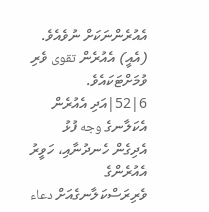އެއުރެންނަކަށް ނުވެއެވެ. (އެއީ) އެއުރެން تقوى ވެރި ވުމަށްޓަކައެވެ. 6|52|އަދި އެއުރެން އެކަލާނގެ وجه ފުޅު އެދިގެން ހެނދުނާއި، ހަވީރު އެއުރެންގެ ވެރިރަސްކަލާނގެއަށް دعاء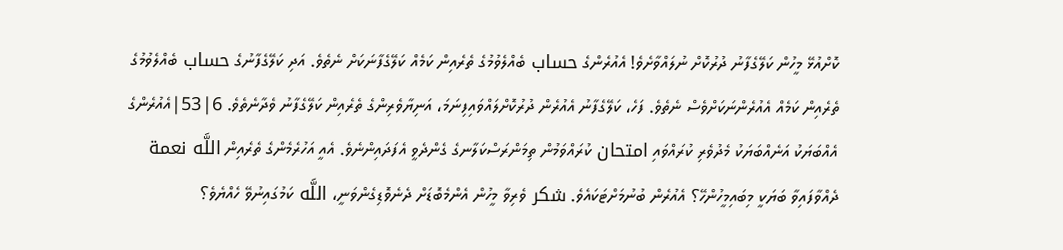ކޮށްއުޅޭ މީހުން ކަލޭގެފާނު ދުރުކޮށް ނުލައްވާށެވެ! އެއުރެންގެ حساب ބެއްލެވުމުގެ ތެރެއިން ކަމެއް ކަލޭގެފާނަކަށް ނެތެވެ. އަދި ކަލޭގެފާނުގެ حساب ބެއްލެވުމުގެ ތެރެއިން ކަމެއް އެއުރެންނަކަށްވެސް ނެތެވެ. ފަހެ، ކަލޭގެފާނު އެއުރެން ދުރުކޮށްލައްވައިފިނަމަ، އަނިޔާވެރިންގެ ތެރެއިން ކަލޭގެފާނު ވެދާނެތެވެ. 6|53|އެއުރެންގެ އެއްބަޔަކު އަނެއްބަޔަކު މެދުވެރި ކުރައްވައި امتحان ކުރައްވަމުން ތިމަންރަސްކަލާނގެ ގެންދެވީ އެފަދައިންނެވެ. އެއީ އަހުރެމެންގެ ތެރެއިން اللَّه نعمة ދެއްވާފައިވާ ބަޔަކީ މިބައިމީހުންހޭ؟ އެއުރެން ބުނުމަށްޓަކައެވެ. شكر ވެރިވާ މީހުން އެންމެބޮޑަށް ދެނެވޮޑިގެންވަނީ، اللَّه ކަމުގައިނުވޭ ހެއްޔެވެ؟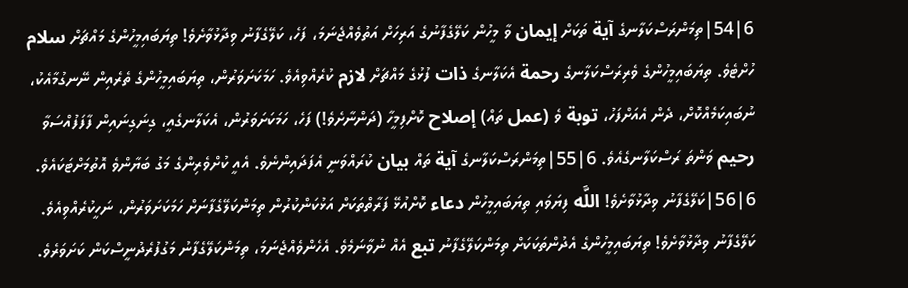6|54|ތިމަންރަސްކަލާނގެ آية ތަކަށް إيمان ވާ މީހުން ކަލޭގެފާނުގެ އަރިހަށް އަތުވެއްޖެނަމަ، ފަހެ، ކަލޭގެފާނު ވިދާޅުވާށެވެ! ތިޔަބައިމީހުންގެ މައްޗަށް سلام ހުށްޓެވެ. ތިޔަބައިމީހުންގެ ވެރިރަސްކަލާނގެ رحمة އެކަލާނގެ ذات ފުޅުގެ މައްޗަށް لازم ކުރެއްވިއެވެ. ހަމަކަށަވަރުން، ތިޔަބައިމީހުންގެ ތެރެއިން ނޭނގުމާއެކު، ނުބައިކަމެއްކޮށް، ދެން އެއަށްފަހު، توبة ވެ (عمل ތައް) إصلاح ކޮށްފިމީހާ (ދަންނާށެވެ!) ފަހެ، ހަމަކަށަވަރުން، އެކަލާނގެއީ، ގިނަގިނައިން ފާފަފުއްސަވާ رحيم ވަންތަ ރަސްކަލާނގެއެވެ. 6|55|ތިމަންރަސްކަލާނގެ آية ތައް بيان ކުރައްވަނީ އެފަދައިންނެވެ. އެއީ ކުށްވެރިންގެ މަގު ބަޔާންވެ އޮތުމަށްޓަކައެވެ. 6|56|ކަލޭގެފާނު ވިދާޅުވާށެވެ! اللَّه ފިޔަވައި ތިޔަބައިމީހުން دعاء ކޮށްއުޅޭ ފަރާތްތަކަށް އަޅުކަންކުރުން ތިމަންކަލޭގެފާނަށް ހަމަކަށަވަރުން، ނަހީކުރެއްވިއެވެ. ކަލޭގެފާނު ވިދާޅުވާށެވެ! ތިޔަބައިމީހުންގެ އެދުންތަކަކަށް ތިމަންކަލޭގެފާނު تبع އެއް ނުވާނަމެވެ. އެހެންވެއްޖެނަމަ، ތިމަންކަލޭގެފާނު މަގުފުރެދުނީސްކަން ކަށަވަރެވެ.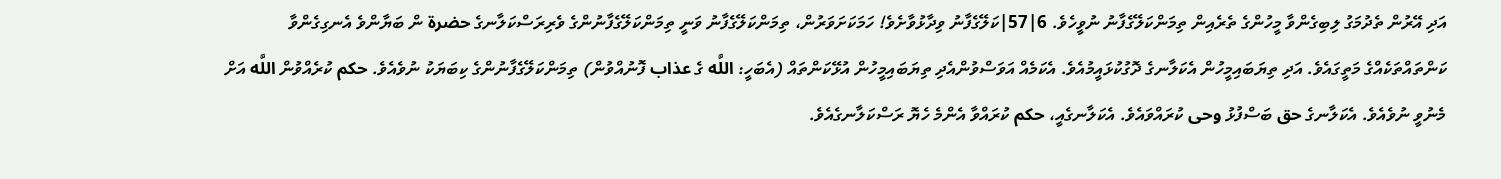އަދި އޭރުން ތެދުމަގު ލިބިގެންވާ މީހުންގެ ތެރެއިން ތިމަންކަލޭގެފާނު ނުވީހެވެ. 6|57|ކަލޭގެފާނު ވިދާޅުވާށެވެ! ހަމަކަށަވަރުން، ތިމަންކަލޭގެފާނު ވަނީ ތިމަންކަލޭގެފާނުންގެ ވެރިރަސްކަލާނގެ حضرة ން ބަޔާންވެ އެނގިގެންވާ ކަންތައްތަކެއްގެ މަތީގައެވެ. އަދި ތިޔަބައިމީހުން އެކަލާނގެ ދޮގުކުޅައީމުއެވެ. އެކަމެއް އަވަސްވުންއެދި ތިޔަބައިމީހުން އުޅޭކަންތައް (އެބަހީ: اللَّه ގެ عذاب ފޮނުއްވުން) ތިމަންކަލޭގެފާނުންގެ ކިބަޔަކު ނުވެއެވެ. حكم ކުރެއްވުން اللَّه އަށް މެނުވީ ނުވެއެވެ. އެކަލާނގެ حق ބަސްފުޅު وحى ކުރައްވައެވެ. އެކަލާނގެއީ، حكم ކުރައްވާ އެންމެ ހެޔޮ ރަސްކަލާނގެއެވެ.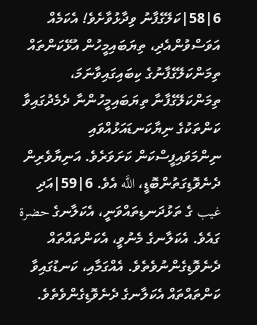6|58|ކަލޭގެފާނު ވިދާޅުވާށެވެ! އެކަމެއް އަވަސްވުންއެދި، ތިޔަބައިމީހުން އުޅޭކަންތައް ތިމަންކަލޭގެފާނުގެ ކިބައިގައިވާނަމަ، ތިމަންކަލޭގެފާނާ ތިޔަބައިމީހުންނާ ދެމެދުގައިވާ ކަންތަކުގެ ނިޔާކަނޑައަޅުއްވައި ނިންމަވައިފީސްކަން ކަށަވަރެވެ. އަނިޔާވެރިން ދެނެވޮޑިގަތުންބޮޑީ، اللَّه އެވެ. 6|59|އަދި غيب ގެ ތަޅުދަނޑިތައްވަނީ، އެކަލާނގެ حضرة ގައެވެ. އެކަލާނގެ މެނުވީ، އެކަންތައްތައް ދެނެވޮޑިގެންނުވެތެވެ. އެއްގަމާއި، ކަނޑުގައިވާ ކަންތައްތައް އެކަލާނގެ ދެނެވޮޑިގެންވެތެވެ.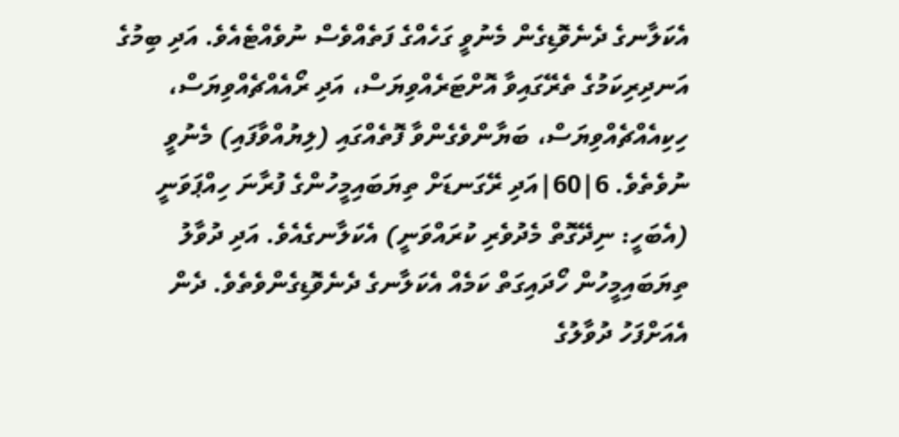އެކަލާނގެ ދެނެވޮޑިގެން މެނުވީ ގަހެއްގެ ފަތެއްވެސް ނުވެއްޓެއެވެ. އަދި ބިމުގެ އަނދިރިކަމުގެ ތެރޭގައިވާ އޮށްޓަރެއްވިޔަސް، އަދި ރޯއެއްޗެއްވިޔަސް، ހިކިއެއްޗެއްވިޔަސް، ބަޔާންވެގެންވާ ފޮތެއްގައި (ލިޔުއްވާފައި) މެނުވީ ނުވެތެވެ. 6|60|އަދި ރޭގަނޑަށް ތިޔަބައިމީހުންގެ ފުރާނަ ހިއްޕަވަނީ (އެބަހީ: ނިދޭގޮތް މެދުވެރި ކުރައްވަނީ) އެކަލާނގެއެވެ. އަދި ދުވާލު ތިޔަބައިމީހުން ހޯދައިގަތް ކަމެއް އެކަލާނގެ ދެނެވޮޑިގެންވެތެވެ. ދެން އެއަށްފަހު ދުވާލުގެ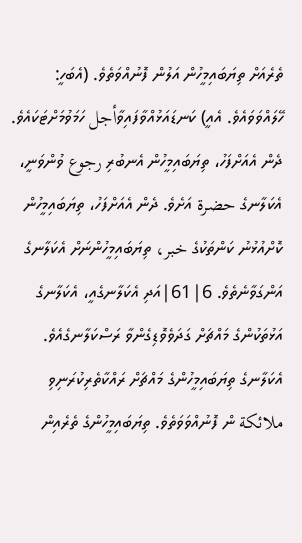ތެރެއަށް ތިޔަބައިމީހުން އަލުން ފޮނުއްވަތެވެ. (އެބަހީ: ހޭލައްވަވައެވެ. އެއީ) ކަނޑައަޅުއްވާފައިވާأجل ހަމަވުމަށްޓަކައެވެ. ދެން އެއަށްފަހު، ތިޔަބައިމީހުން އެނބުރި رجوع ވުންވަނީ، އެކަލާނގެ حضرة އަށެވެ. ދެން އެއަށްފަހު، ތިޔަބައިމީހުން ކޮށްއުޅުނު ކަންތަކުގެ خبر، ތިޔަބައިމީހުންނަށް އެކަލާނގެ އަންގަވާނެތެވެ. 6|61|އަދި އެކަލާނގެއީ، އެކަލާނގެ އަޅުތަކުންގެ މައްޗަށް ގަދަވެވޮޑިގެންވާ ރަސްކަލާނގެއެވެ. އެކަލާނގެ ތިޔަބައިމީހުންގެ މައްޗަށް ރައްކާތެރިކުރަނިވި ملائكة ން ފޮނުއްވަވަތެވެ. ތިޔަބައިމީހުންގެ ތެރެއިން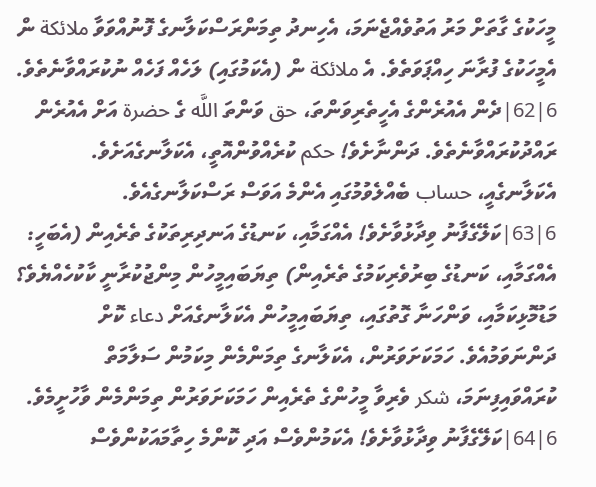މީހަކުގެ ގާތަށް މަރު އަތުވެއްޖެނަމަ، އެހިނދު ތިމަންރަސްކަލާނގެ ފޮނުއްވަވާ ملائكة ން އެމީހަކުގެ ފުރާނަ ހިއްޕަވަތެވެ. އެ ملائكة ން (އެކަމުގައި) ލަހެއް ފަހެއް ނުކުރައްވާނެތެވެ. 6|62|ދެން އެއުރެންގެ އެހީތެރިވަންތަ، حق ވަންތަ اللَّه ގެ حضرة އަށް އެއުރެން ރައްދުކުރައްވާނެތެވެ. ދަންނާށެވެ! حكم ކުރެއްވުންއޮތީ، އެކަލާނގެއަށެވެ. އެކަލާނގެއީ، حساب ބެއްލެވުމުގައި އެންމެ އަވަސް ރަސްކަލާނގެއެވެ. 6|63|ކަލޭގެފާނު ވިދާޅުވާށެވެ! އެއްގަމާއި، ކަނޑުގެ އަނދިރިތަކުގެ ތެރެއިން (އެބަހީ: އެއްގަމާއި، ކަނޑުގެ ބިރުވެރިކަމުގެ ތެރެއިން) ތިޔަބައިމީހުން މިންޖުކުރާނީ ކާކުހެއްޔެވެ؟ މަޑުމޮޅިކަމާއި، ވަންހަނާ ގޮތުގައި، ތިޔަބައިމީހުން އެކަލާނގެއަށް دعاء ކޮށް ދަންނަވަމުއެވެ. ހަމަކަށަވަރުން، އެކަލާނގެ ތިމަންމެން މިކަމުން ސަލާމަތް ކުރައްވައިފިނަމަ، شكر ވެރިވާ މީހުންގެ ތެރެއިން ހަމަކަށަވަރުން ތިމަންމެން ވާހުށީމެވެ. 6|64|ކަލޭގެފާނު ވިދާޅުވާށެވެ! އެކަމުންވެސް އަދި ކޮންމެ ހިތާމައަކުންވެސް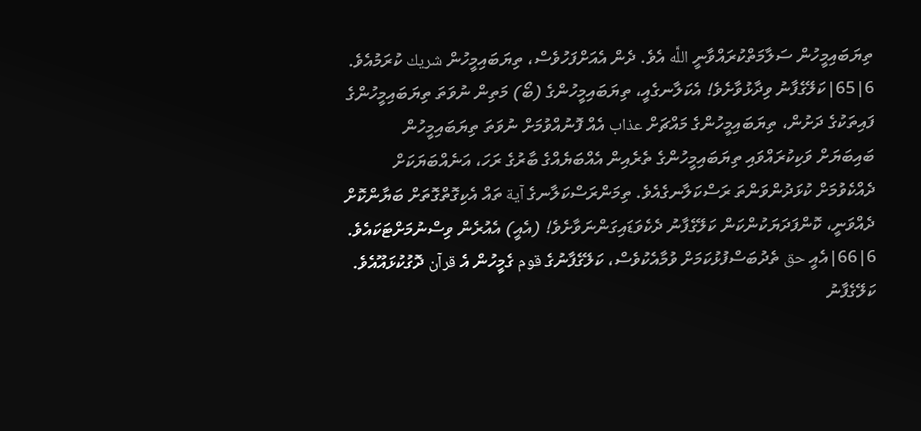ތިޔަބައިމީހުން ސަލާމަތްކުރައްވާނީ اللَّه އެވެ. ދެން އެއަށްފަހުވެސް، ތިޔަބައިމީހުން شريك ކުރަމުއެވެ. 6|65|ކަލޭގެފާނު ވިދާޅުވާށެވެ! އެކަލާނގެއީ، ތިޔަބައިމީހުންގެ (ބޯ) މަތިން ނުވަތަ ތިޔަބައިމީހުންގެ ފައިތަކުގެ ދަށުން، ތިޔަބައިމީހުންގެ މައްޗަށް عذاب އެއް ފޮނުއްވުމަށް ނުވަތަ ތިޔަބައިމީހުން ބައިބަޔަށް ވަކިކުރައްވައި ތިޔަބައިމީހުންގެ ތެރެއިން އެއްބަޔެއްގެ ބާރުގެ ރަހަ، އަނެއްބަޔަކަށް ދެއްކެވުމަށް ކުޅަދުންވަންތަ ރަސްކަލާނގެއެވެ. ތިމަންރަސްކަލާނގެ آية ތައް އެކިގޮތްގޮތަށް ބަޔާންކޮށް ދެއްވަނީ، ކޮންފަދަޔަކުންކަން ކަލޭގެފާނު ދެކެވަޑައިގަންނަވާށެވެ! (އެއީ) އެއުރެން ވިސްނުމަށްޓަކައެވެ. 6|66|އެއީ حق ތެދުބަސްފުޅުކަމަށް ވުމާއެކުވެސް، ކަލޭގެފާނުގެ قوم ގެމީހުން އެ قرآن ދޮގުކުޅައޫއެވެ. ކަލޭގެފާނު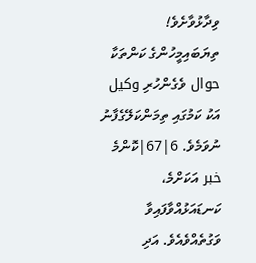ވިދާޅުވާށެވެ! ތިޔަބައިމީހުންގެ ކަންތަކާ حوال ވެގެންހުރި وكيل އަކު ކަމުގައި ތިމަންކަލޭގެފާނު ނުވަމެވެ. 6|67|ކޮންމެ خبر އަކަށްމެ، ކަނޑައަޅުއްވާފައިވާ ވަގުތެއްވެއެވެ. އަދި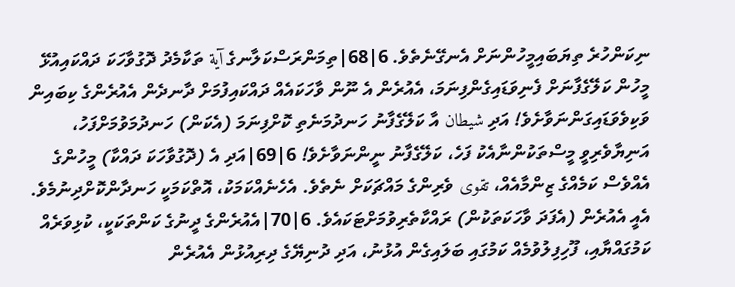ނިކަންހުރެ ތިޔަބައިމީހުންނަށް އެނގޭނެތެވެ. 6|68|ތިމަންރަސްކަލާނގެ آية ތަކާމެދު ދޮގުވާހަކަ ދައްކައިއުޅޭ މީހުން ކަލޭގެފާނަށް ފެނިވަޑައިގެންފިނަމަ، އެއުރެން އެ ނޫން ވާހަކައެއް ދައްކައިފުމަށް ދާނދެން އެއުރެންގެ ކިބައިން ވަކިވެވަޑައިގަންނަވާށެވެ! އަދި شيطان އާ ކަލޭގެފާނު ހަނދުމަނެތި ކޮށްފިނަމަ (އެކަން) ހަނދުމަވުމަށްފަހު، އަނިޔާވެރިވީ މީސްތަކުންނާއެކު ފަހެ، ކަލޭގެފާނު ނީންނަވާށެވެ! 6|69|އަދި އެ (ދޮގުވާހަކަ ދައްކާ) މީހުންގެ އެއްވެސް ކަމެއްގެ ޒިންމާއެއް، تقوى ވެރިންގެ މައްޗަކަށް ނެތެވެ. އެހެނެއްކަމަކު، އޮތްކަމަކީ ހަނދާންކޮށްދިނުމެވެ. އެއީ އެއުރެން (އެފަދަ ވާހަކަތަކުން) ރައްކާތެރިވުމަށްޓަކައެވެ. 6|70|އެއުރެންގެ ދީނުގެ ކަންތަކަކީ، ކުޅިވަރެއް ކަމުގައްޔާއި، ފޫހިފިލުވުމެއް ކަމުގައި ބަލައިގެން އުޅުނު، އަދި ދުނިޔޭގެ ދިރިއުޅުން އެއުރެން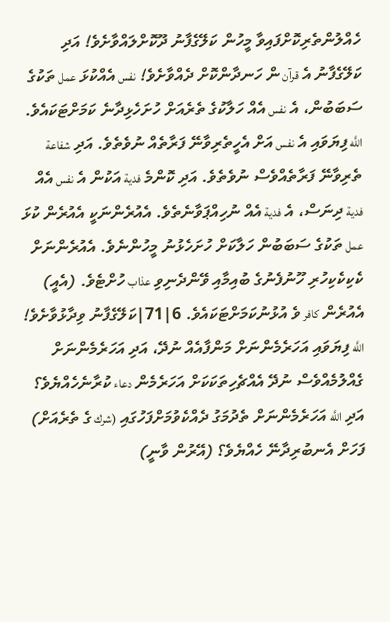ހެއްލުންތެރިކޮށްފައިވާ މީހުން ކަލޭގެފާނު ދޫކޮށްލައްވާށެވެ! އަދި ކަލޭގެފާނު އެ قرآن ން ހަނދާންކޮށް ދެއްވާށެވެ! نفس އެއްކުޅަ عمل ތަކުގެ ސަބަބުން، އެ نفس އެއް ހަލާކުގެ ތެރެއަށް ހުށަހެޅިދާނެ ކަމަށްޓަކައެވެ. اللَّه ފިޔަވައި އެ نفس އަށް އެހީތެރިވާނޭ ފަރާތެއް ނުވެތެވެ. އަދި شفاعة ތެރިވާނޭ ފަރާތެއްވެސް ނުވެތެވެ. އަދި ކޮންމެ فدية އަކުން އެ نفس އެއް فدية ދިނަސް، އެ فدية އެއް ނުހިއްޕަވާނެތެވެ. އެއުރެންނަކީ އެއުރެން ކުޅަ عمل ތަކުގެ ސަބަބުން ހަލާކަށް ހުށަހެޅުނު މީހުންނެވެ. އެއުރެންނަށް ކެކިކެކިހުރި ހޫނުފެނުގެ ބުއިމާއި ވޭންދެނިވި عذاب ހުށްޓެވެ. (އެއީ) އެއުރެން كافر ވެ އުޅުނުކަމަށްޓަކައެވެ. 6|71|ކަލޭގެފާނު ވިދާޅުވާށެވެ! اللَّه ފިޔަވައި އަހަރެމެންނަށް މަންފާއެއް ނުދޭ، އަދި އަހަރެމެންނަށް ގެއްލުމެއްވެސް ނުދޭ އެއްޗެހިތަކަކަށް އަހަރެމެން دعاء ކުރާނެހެއްޔެވެ؟ އަދި اللَّه އަހަރެމެންނަށް ތެދުމަގު ދެއްކެވުމަށްފަހުގައި (شرك ގެ ތެރެއަށް) ފަހަށް އެނބުރިދާނޭ ހެއްޔެވެ؟ (އޭރުން ވާނީ)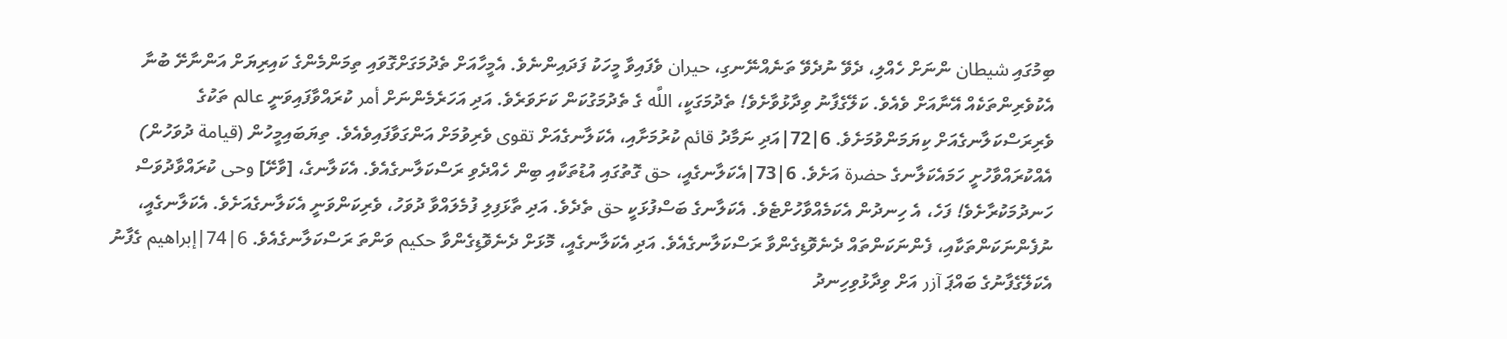ބިމުގައި شيطان ންނަށް ހެއްލި، ދެވޭ ނުދެވޭ ތަނެއްނޭނގި، حيران ވެފައިވާ މީހަކު ފަދައިންނެވެ. އެމީހާއަށް ތެދުމަގަށްގޮވައި ތިމަންމެންގެ ކައިރިޔަށް އަންނާށޭ ބުނާ އެކުވެރިންތަކެއް އޭނާއަށް ވެއެވެ. ކަލޭގެފާނު ވިދާޅުވާށެވެ! ތެދުމަގަކީ، اللَّه ގެ ތެދުމަގުކަން ކަށަވަރެވެ. އަދި އަހަރެމެންނަށް أمر ކުރައްވާފައިވަނީ عالم ތަކުގެ ވެރިރަސްކަލާނގެއަށް ކިޔަމަންވުމަށެވެ. 6|72|އަދި ނަމާދު قائم ކުރުމަށާއި، އެކަލާނގެއަށް تقوى ވެރިވުމަށް އަންގަވާފައިވެއެވެ. ތިޔަބައިމީހުން (قيامة ދުވަހުން) އެއްކުރައްވާހުށީ ހަމައެކަލާނގެ حضرة އަށެވެ. 6|73|އެކަލާނގެއީ، حق ގޮތުގައި އުޑުތަކާއި ބިން ހެއްދެވި ރަސްކަލާނގެއެވެ. އެކަލާނގެ، [ވާށޭ] وحى ކުރައްވާދުވަސް ހަނދުމަކުރާށެވެ! ފަހެ، އެ ހިނދުން އެކަމެއްވާހުށްޓެވެ. އެކަލާނގެ ބަސްފުޅަކީ حق ތެދެވެ. އަދި ތާޅަފިލި ފުމެލައްވާ ދުވަހު، ވެރިކަންވަނީ އެކަލާނގެއަށެވެ. އެކަލާނގެއީ، ނުފެންނަކަންތަކާއި، ފެންނަކަންތައް ދެނެވޮޑިގެންވާ ރަސްކަލާނގެއެވެ. އަދި އެކަލާނގެއީ، މޮޅަށް ދެނެވޮޑިގެންވާ حكيم ވަންތަ ރަސްކަލާނގެއެވެ. 6|74|إبراهيم ގެފާނު އެކަލޭގެފާނުގެ ބައްޕަ آزر އަށް ވިދާޅުވިހިނދު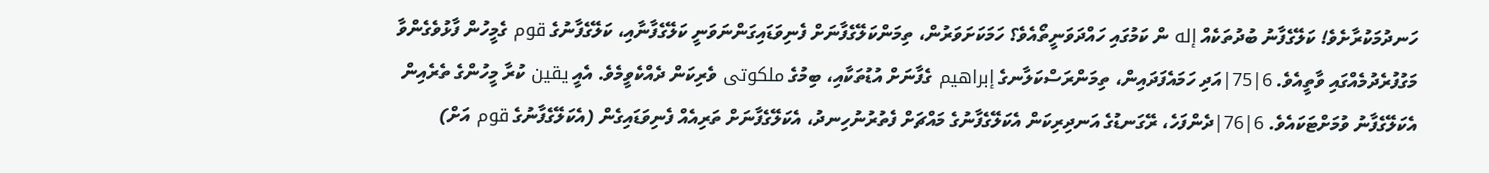ހަނދުމަކުރާށެވެ! ކަލޭގެފާނު ބުދުތަކެއް إله ން ކަމުގައި ހައްދަވަނީތޯއެވެ؟ ހަމަކަށަވަރުން، ތިމަންކަލޭގެފާނަށް ފެނިވަޑައިގަންނަވަނީ ކަލޭގެފާނާއި، ކަލޭގެފާނުގެ قوم ގެމީހުން ފާޅުވެގެންވާ މަގުފުރެދުމެއްގައި ވާތީއެވެ. 6|75|އަދި ހަމައެފަދައިން، ތިމަންރަސްކަލާނގެ إبراهيم ގެފާނަށް އުޑުތަކާއި، ބިމުގެ ملكوتى ވެރިކަން ދެއްކެވީމެވެ. އެއީ يقين ކުރާ މީހުންގެ ތެރެއިން އެކަލޭގެފާނު ވުމަށްޓަކައެވެ. 6|76|ދެންފަހެ، ރޭގަނޑުގެ އަނދިރިކަން އެކަލޭގެފާނުގެ މައްޗަށް ފެތުރުނުހިނދު، އެކަލޭގެފާނަށް ތަރިއެއް ފެނިވަޑައިގެން (އެކަލޭގެފާނުގެ قوم އަށް)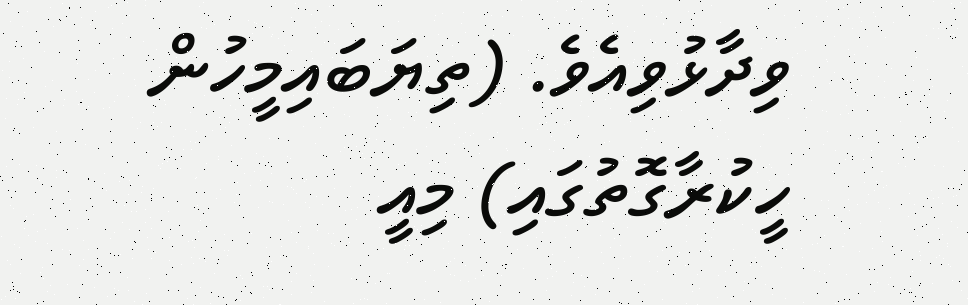ވިދާޅުވިއެވެ. (ތިޔަބައިމީހުން ހީކުރާގޮތުގައި) މިއީ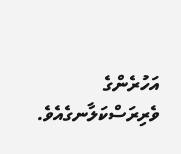އަހުރެންގެ ވެރިރަސްކަލާނގެއެވެ.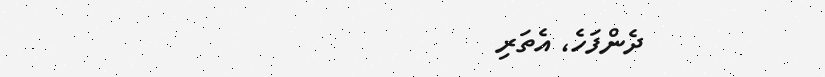ދެންފަހެ، އެތަރި